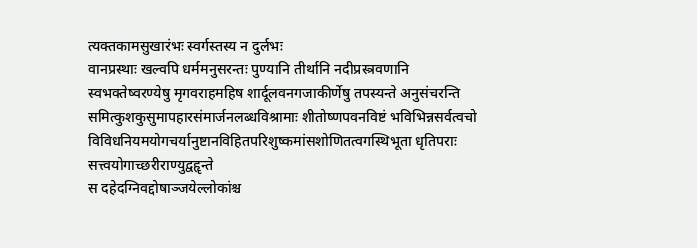त्यक्तकामसुखारंभः स्वर्गस्तस्य न दुर्लभः
वानप्रस्थाः खल्वपि धर्ममनुसरन्तः पुण्यानि तीर्थानि नदीप्रस्त्रवणानि स्वभक्तेष्वरण्येषु मृगवराहमहिष शार्दूलवनगजाकीर्णेषु तपस्यन्ते अनुसंचरन्ति
समित्कुशकुसुमापहारसंमार्जनलब्धविश्रामाः शीतोष्णपवनविष्टं भविभिन्नसर्वत्वचो विविधनियमयोगचर्यानुष्टानविहितपरिशुष्कमांसशोणितत्वगस्थिभूता धृतिपराः सत्त्वयोगाच्छरीराण्युद्वहॄन्ते
स दहेदग्निवद्दोषाञ्जयेल्लोकांश्च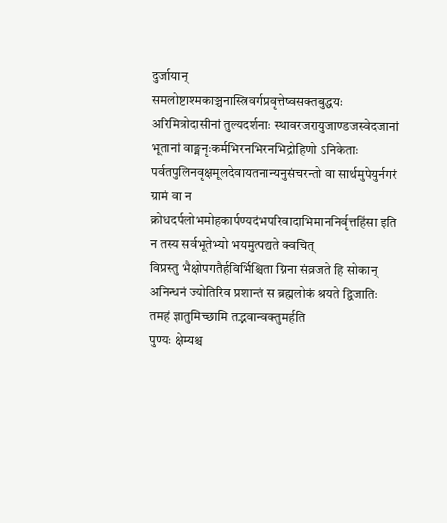दुर्जायान्
समलोष्टाश्मकाञ्चनास्त्रिवर्गप्रवृत्तेष्वसक्तबुद्धयः
अरिमित्रोदासीनां तुल्यदर्शनाः स्थावरजरायुजाण्डजस्वेदजानां भूतानां वाङ्मनृःकर्मभिरनभिरनभिद्रोहिणो ऽनिकेताः पर्वतपुलिनवृक्षमूलदेवायतनान्यनुसंचरन्तो वा सार्थमुपेयुर्नगरं ग्रामं वा न क्रोधदर्पलोभमोहकार्पण्यदंभपरिवादाभिमाननिर्वृत्तहिंसा इति
न तस्य सर्वभूतेभ्यो भयमुत्पद्यते क्वचित्
विप्रस्तु भैक्षोपगतैर्हविर्भिश्चिता ग्निना संव्रजते हि सोकान्
अनिन्धनं ज्योतिरिव प्रशान्तं स ब्रह्मलोकं श्रयते द्विजातिः
तमहं ज्ञातुमिच्छामि तद्भवान्वक्तुमर्हति
पुण्यः क्षेम्यश्च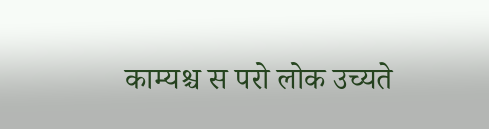काम्यश्च स परो लोक उच्यते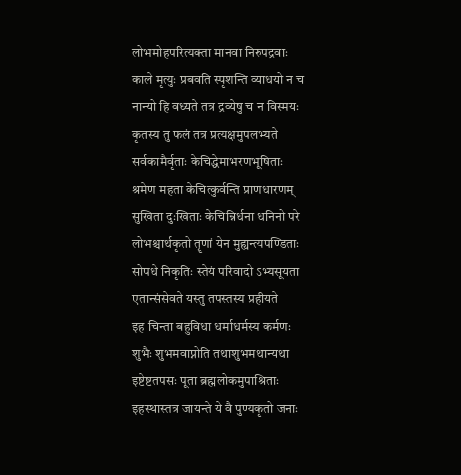लोभमोहपरित्यक्ता मानवा निरुपद्रवाः
काले मृत्युः प्रबवति स्पृशन्ति व्याधयो न च
नान्यो हि वध्यते तत्र द्रव्येषु च न विस्मयः
कृतस्य तु फलं तत्र प्रत्यक्षमुपलभ्यते
सर्वकामैर्वृताः केचिद्धेमाभरणभूषिताः
श्रमेण महता केचित्कुर्वन्ति प्राणधारणम्
सुखिता दुःखिताः केचिन्निर्धना धनिनो परे
लोभश्चार्थकृतो तॄणां येन मुह्यन्त्यपण्डिताः
सोपधे निकृतिः स्तेयं परिवादो ऽभ्यसूयता
एतान्संसेवते यस्तु तपस्तस्य प्रहीयते
इह चिन्ता बहुविधा धर्माधर्मस्य कर्मणः
शुभैः शुभमवाप्नोति तथाशुभमथान्यथा
इष्टेष्टतपसः पूता ब्रह्मलोकमुपाश्रिताः
इहस्थास्तत्र जायन्ते ये वै पुण्यकृतो जनाः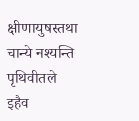क्षीणायुषस्तथा चान्ये नश्यन्ति पृथिवीतले
इहैव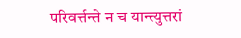परिवर्त्तन्ते न च यान्त्युत्तरां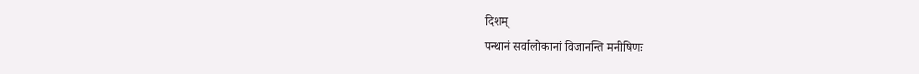दिशम्
पन्थानं सर्वालोकानां विजानन्ति मनीषिणः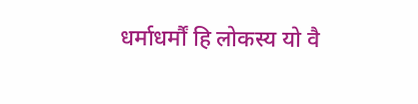धर्माधर्मौं हि लोकस्य यो वै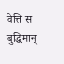वेत्ति स बुद्धिमान्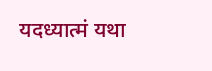यदध्यात्मं यथा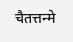चैतत्तन्मे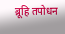ब्रूहि तपोधन